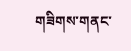གཟིགས་གནང་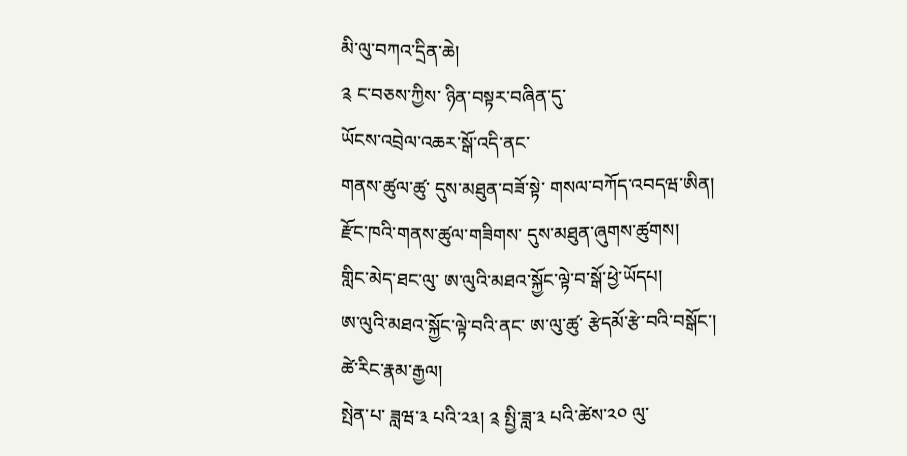མི་ལུ་བཀའ་དྲིན་ཆེ།
༉ ང་བཅས་ཀྱིས་ ཉིན་བསྟར་བཞིན་དུ་
ཡོངས་འབྲེལ་འཆར་སྒོ་འདི་ནང་
གནས་ཚུལ་ཚུ་ དུས་མཐུན་བཟོ་སྟེ་ གསལ་བཀོད་འབདཝ་ཨིན།
རྫོང་ཁའི་གནས་ཚུལ་གཟིགས་ དུས་མཐུན་ཞུགས་ཚུགས།
གླིང་མེད་ཐང་ལུ་ ཨ་ལུའི་མཐའ་སྐྱོང་ལྟེ་བ་སྒོ་ཕྱེ་ཡོདཔ།
ཨ་ལུའི་མཐའ་སྐྱོང་ལྟེ་བའི་ནང་ ཨ་ལུ་ཚུ་ རྩེདམོ་རྩེ་བའི་བསྒོང་།
ཚེ་རིང་རྣམ་རྒྱལ།
སྤེན་པ་ ཟླཝ་༣ པའི་༢༣། ༉ སྤྱི་ཟླ་༣ པའི་ཚེས་༢༠ ལུ་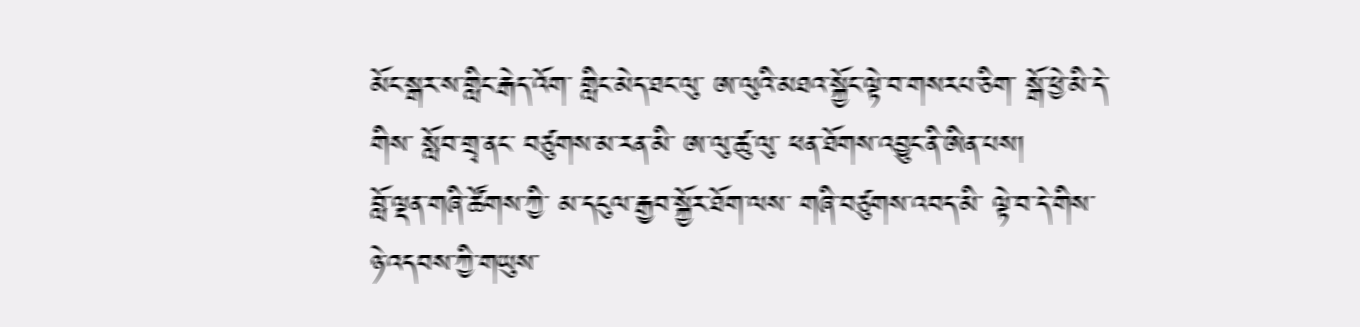མོང་སྒར་ས་གླིང་རྒེད་འོག་ གླིང་མེད་ཐང་ལུ་ ཨ་ལུའི་མཐའ་སྐྱོང་ལྟེ་བ་གསརཔ་ཅིག་ སྒོ་ཕྱེ་མི་དེ་གིས་ སློབ་གྲྭ་ནང་ བཙུགས་མ་རན་མི་ ཨ་ལུ་ཚུ་ལུ་ ཕན་ཐོགས་འབྱུང་ནི་ཨིན་པས།
བློ་ལྡན་གཞི་ཚོགས་ཀྱི་ མ་དངུལ་རྒྱབ་སྐྱོར་ཐོག་ལས་ གཞི་བཙུགས་འབད་མི་ ལྟེ་བ་དེ་གིས་ ཉེ་འདབས་ཀྱི་གཡུས་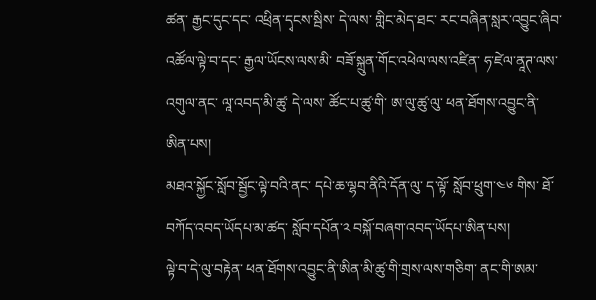ཚན་ རྒྱང་དུང་དང་ འཕྲིན་དྭངས་སྦིས་ དེ་ལས་ གླིང་མེད་ཐང་ རང་བཞིན་སླར་འབྱུང་ཞིབ་འཚོལ་ལྟེ་བ་དང་ རྒྱལ་ཡོངས་ལས་མི་ བཟོ་སྐྲུན་གོང་འཕེལ་ལས་འཛིན་ ཧ་ཛེལ་ནཱཊ་ལས་འགུལ་ནང་ ལཱ་འབད་མི་ཚུ་ དེ་ལས་ ཚོང་པ་ཚུ་གི་ ཨ་ལུ་ཚུ་ལུ་ ཕན་ཐོགས་འབྱུང་ནི་ཨིན་པས།
མཐའ་སྐྱོང་སློབ་སྦྱོང་ལྟེ་བའི་ནང་ དཔེ་ཆ་ལྷབ་ནིའི་དོན་ལུ་ ད་ལྟོ་ སློབ་ཕྲུག་༤༦ གིས་ ཐོ་བཀོད་འབད་ཡོདཔ་མ་ཚད་ སློབ་དཔོན་༢ བསྐོ་བཞག་འབད་ཡོདཔ་ཨིན་པས།
ལྟེ་བ་དེ་ལུ་བརྟེན་ ཕན་ཐོགས་འབྱུང་ནི་ཨིན་མི་ཚུ་གི་གྲས་ལས་གཅིག་ ནང་གི་ཨམ་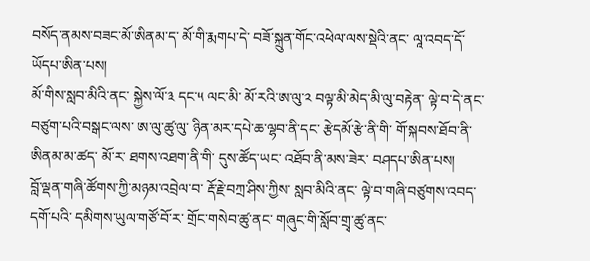བསོད་ནམས་བཟང་མོ་ཨིནམ་ད་ མོ་གི་རྨགཔ་དེ་ བཟོ་སྐྲུན་གོང་འཕེལ་ལས་སྡེའི་ནང་ ལཱ་འབད་དོ་ཡོདཔ་ཨིན་པས།
མོ་གིས་སླབ་མིའི་ནང་ སྐྱེས་ལོ་༣ དང་༥ ལང་མི་ མོ་རའི་ཨ་ལུ་༢ བལྟ་མི་མེད་མི་ལུ་བརྟེན་ ལྟེ་བ་དེ་ནང་བཙུག་པའི་བསྒང་ལས་ ཨ་ལུ་ཚུ་ལུ་ ཉིན་མར་དཔེ་ཆ་ལྷབ་ནི་དང་ རྩེདམོ་རྩེ་ནི་གི་ གོ་སྐབས་ཐོབ་ནི་ཨིནམ་མ་ཚད་ མོ་ར་ ཐགས་འཐག་ནི་གི་ དུས་ཚོད་ཡང་ འཐོབ་ནི་མས་ཟེར་ བཤདཔ་ཨིན་པས།
བློ་ལྡན་གཞི་ཚོགས་ཀྱི་མཉམ་འབྲེལ་བ་ རྡོ་རྗེ་བཀྲ་ཤིས་ཀྱིས་ སླབ་མིའི་ནང་ ལྟེ་བ་གཞི་བཙུགས་འབད་དགོ་པའི་ དམིགས་ཡུལ་གཙོ་བོ་ར་ གྲོང་གསེབ་ཚུ་ནང་ གཞུང་གི་སློབ་གྲྭ་ཚུ་ནང་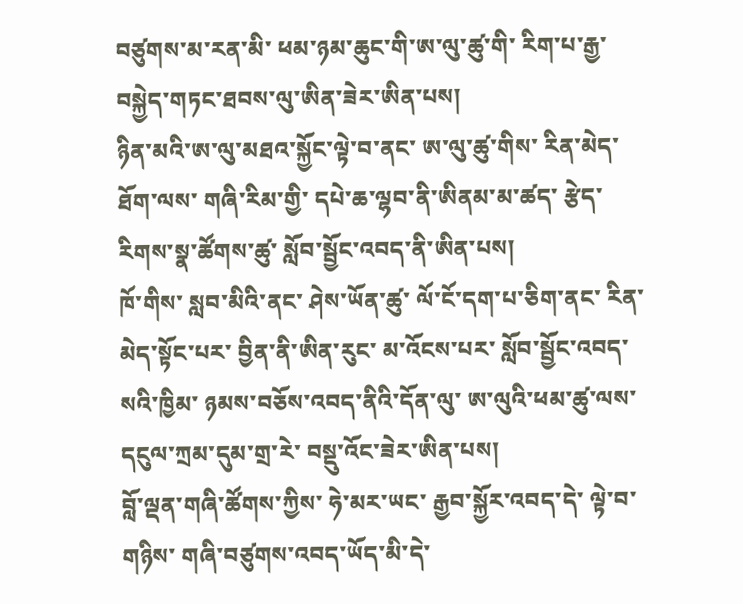བཙུགས་མ་རན་མི་ ཕམ་ཉམ་ཆུང་གི་ཨ་ལུ་ཚུ་གི་ རིག་པ་རྒྱ་བསྐྱེད་གཏང་ཐབས་ལུ་ཨིན་ཟེར་ཨིན་པས།
ཉིན་མའི་ཨ་ལུ་མཐའ་སྐྱོང་ལྟེ་བ་ནང་ ཨ་ལུ་ཚུ་གིས་ རིན་མེད་ཐོག་ལས་ གཞི་རིམ་གྱི་ དཔེ་ཆ་ལྷབ་ནི་ཨིནམ་མ་ཚད་ རྩེད་རིགས་སྣ་ཚོགས་ཚུ་ སློབ་སྦྱོང་འབད་ནི་ཨིན་པས།
ཁོ་གིས་ སླབ་མིའི་ནང་ ཤེས་ཡོན་ཚུ་ ལོ་ངོ་དག་པ་ཅིག་ནང་ རིན་མེད་སྟོང་པར་ བྱིན་ནི་ཨིན་རུང་ མ་འོངས་པར་ སློབ་སྦྱོང་འབད་སའི་ཁྱིམ་ ཉམས་བཅོས་འབད་ནིའི་དོན་ལུ་ ཨ་ལུའི་ཕམ་ཚུ་ལས་ དངུལ་ཀྲམ་དུམ་གྲ་རེ་ བསྡུ་འོང་ཟེར་ཨིན་པས།
བློ་ལྡན་གཞི་ཚོགས་ཀྱིས་ ཧེ་མར་ཡང་ རྒྱབ་སྐྱོར་འབད་དེ་ ལྟེ་བ་གཉིས་ གཞི་བཙུགས་འབད་ཡོད་མི་དེ་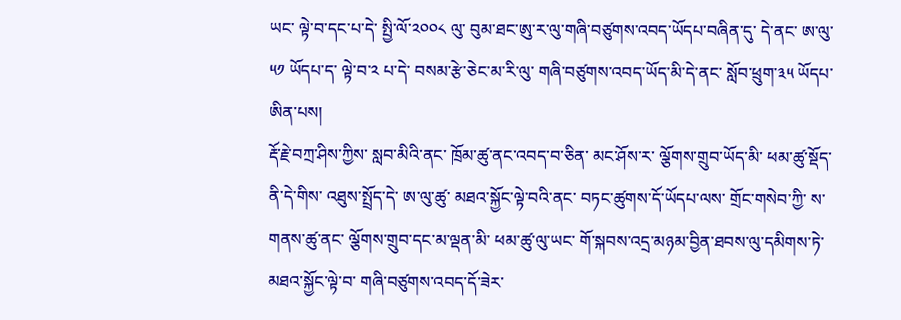ཡང་ ལྟེ་བ་དང་པ་དེ་ སྤྱི་ལོ་༢༠༠༨ ལུ་ བུམ་ཐང་ཨུ་ར་ལུ་གཞི་བཙུགས་འབད་ཡོདཔ་བཞིན་དུ་ དེ་ནང་ ཨ་ལུ་༥༡ ཡོདཔ་ད་ ལྟེ་བ་༢ པ་དེ་ བསམ་རྩེ་ཅེང་མ་རི་ལུ་ གཞི་བཙུགས་འབད་ཡོད་མི་དེ་ནང་ སློབ་ཕྲུག་༣༥ ཡོདཔ་ཨིན་པས།
རྡོ་རྗེ་བཀྲ་ཤིས་ཀྱིས་ སླབ་མིའི་ནང་ ཁྲོམ་ཚུ་ནང་འབད་བ་ཅིན་ མང་ཤོས་ར་ ལྕོགས་གྲུབ་ཡོད་མི་ ཕམ་ཚུ་སྡོད་ནི་དེ་གིས་ འཐུས་སྤྲོད་དེ་ ཨ་ལུ་ཚུ་ མཐའ་སྐྱོང་ལྟེ་བའི་ནང་ བཏང་ཚུགས་དོ་ཡོདཔ་ལས་ གྲོང་གསེབ་ཀྱི་ ས་གནས་ཚུ་ནང་ ལྕོགས་གྲུབ་དང་མ་ལྡན་མི་ ཕམ་ཚུ་ལུ་ཡང་ གོ་སྐབས་འདྲ་མཉམ་བྱིན་ཐབས་ལུ་དམིགས་ཏེ་ མཐའ་སྐྱོང་ལྟེ་བ་ གཞི་བཙུགས་འབད་དོ་ཟེར་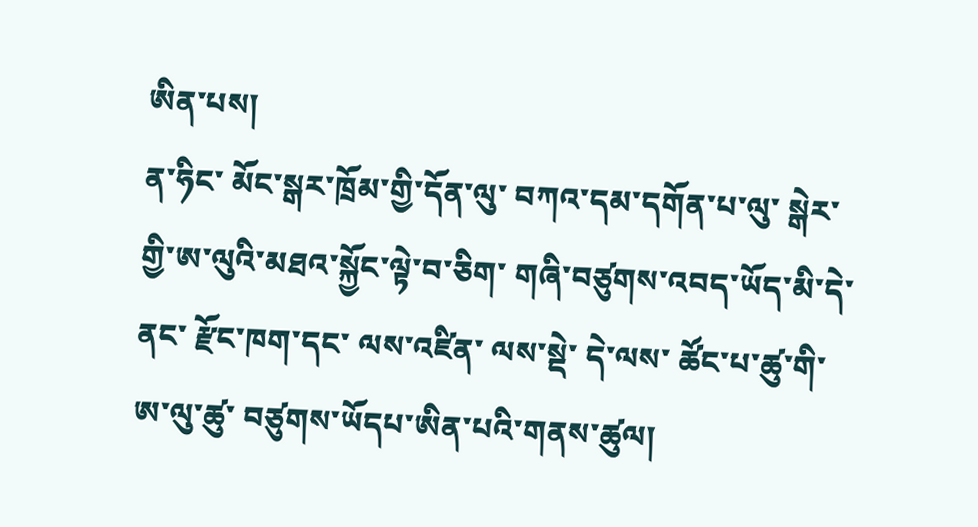ཨིན་པས།
ན་ཧིང་ མོང་སྒར་ཁྲོམ་གྱི་དོན་ལུ་ བཀའ་དམ་དགོན་པ་ལུ་ སྒེར་གྱི་ཨ་ལུའི་མཐའ་སྐྱོང་ལྟེ་བ་ཅིག་ གཞི་བཙུགས་འབད་ཡོད་མི་དེ་ནང་ རྫོང་ཁག་དང་ ལས་འཛིན་ ལས་སྡེ་ དེ་ལས་ ཚོང་པ་ཚུ་གི་ ཨ་ལུ་ཚུ་ བཙུགས་ཡོདཔ་ཨིན་པའི་གནས་ཚུལ།